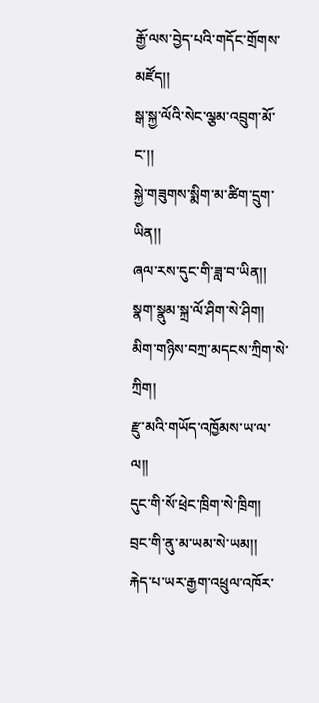རྒྱོ་ལས་བྱེད་པའི་གདོང་གྲོགས་མཛོད།།
སྒ་སྐྱ་ལོའི་སེང་ལྕམ་འབྲུག་མོ་ང་།།
སྐྱེ་གཟུགས་སྨིག་མ་ཚིག་དྲུག་ཡིན།།
ཞལ་རས་དུང་གི་ཟླ་བ་ཡིན།།
སྣག་སྣུམ་སྐྲ་ལོ་ཤིག་སེ་ཤིག།
མིག་གཉིས་བཀྲ་མདངས་ཀྲིག་སེ་ཀྲིག།
རྫུ་མའི་གཡོད་འཁྱོམས་ཡ་ལ་ལ།།
དུང་གི་སོ་ཕྲེང་ཁྲིག་སེ་ཁྲིག།
བྲང་གི་ནུ་མ་ཡམ་སེ་ཡམ།།
རྐེད་པ་ཡར་རྒྱག་འཕྲུལ་འཁོར་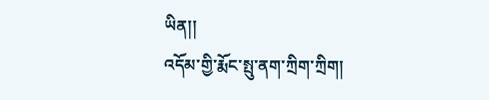ཡིན།།
འདོམ་གྱི་རྨོང་སྤུ་ནག་ཀྲིག་ཀྲིག།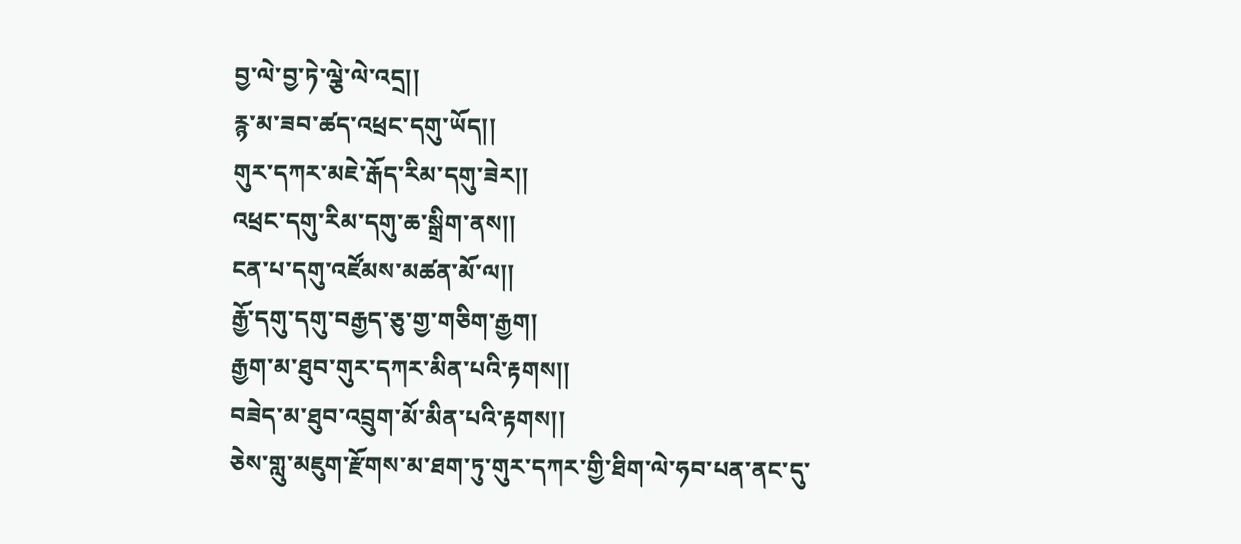བྱ་ལེ་བྱ་ཏེ་ལྕེ་ལེ་འདྲ།།
རྙ་མ་ཟབ་ཚད་འཕྲང་དགུ་ཡོད།།
གུར་དཀར་མཇེ་རྒོད་རིམ་དགུ་ཟེར།།
འཕྲང་དགུ་རིམ་དགུ་ཆ་སྒྲིག་ནས།།
ངན་པ་དགུ་འཛོམས་མཚན་མོ་ལ།།
རྒྱོ་དགུ་དགུ་བརྒྱད་ཅུ་གྱ་གཅིག་རྒྱག།
རྒྱག་མ་ཐུབ་གུར་དཀར་མིན་པའི་རྟགས།།
བཟེད་མ་ཐུབ་འབྲུག་མོ་མིན་པའི་རྟགས།།
ཅེས་གླུ་མཇུག་རྫོགས་མ་ཐག་ཏུ་གུར་དཀར་གྱི་ཐིག་ལེ་ཧབ་པན་ནང་དུ་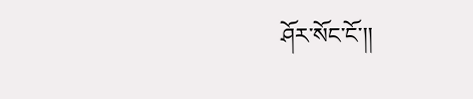ཤོར་སོང་ངོ་།།